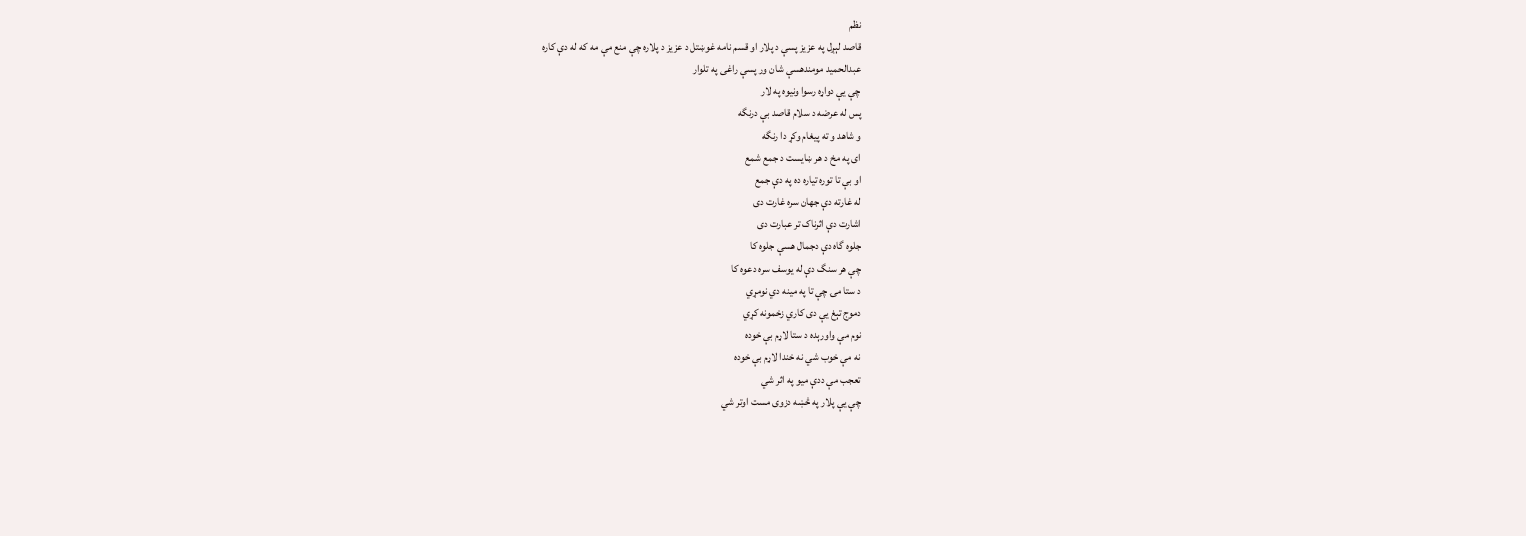نظم
قاصد لېږل په عزيز پسې د پلار او قسم نامه غوښتل د عزيز د پلاره چې منع مې مه که له دې کاره
عبدالحمید مومندهسې شان ور پسې راغی په تلوار
چې يې دواړه رسوا ونيوه په لار
پس له عرضه د سلام قاصد بې درنگه
و شاهد و ته پيغام وکړ دا رنگه
ای په مخ د هر ښايست د جمع شمع
او بې تا توره تياره ده په دې جمع
له غارته دې جهان سره غارت دی
اشارت دې اثرناک تر عبارت دی
جلوه گاه دې دجمال هسې جلوه کا
چې هر سنگ دې له يوسف سره دعوه کا
د ستا مۍ چې تا په مينه دي نومړي
دموج تېغ يې دی کاري زخمونه کړي
نوم مې واورېده د ستا لاړم بې خوده
نه مې خوب شي نه خندا لاړم بې خوده
تعجب مې ددې ميو په اثر شي
چې يې پلار په څښه دزوی مست اوتر شي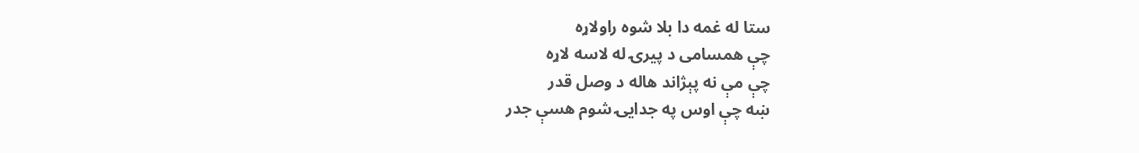ستا له غمه دا بلا شوه راولاړه
چې همسامی د پيرۍ له لاسه لاړه
چې مې نه پېژاند هاله د وصل قدر
ښه چې اوس په جدايۍ شوم هسې جدر